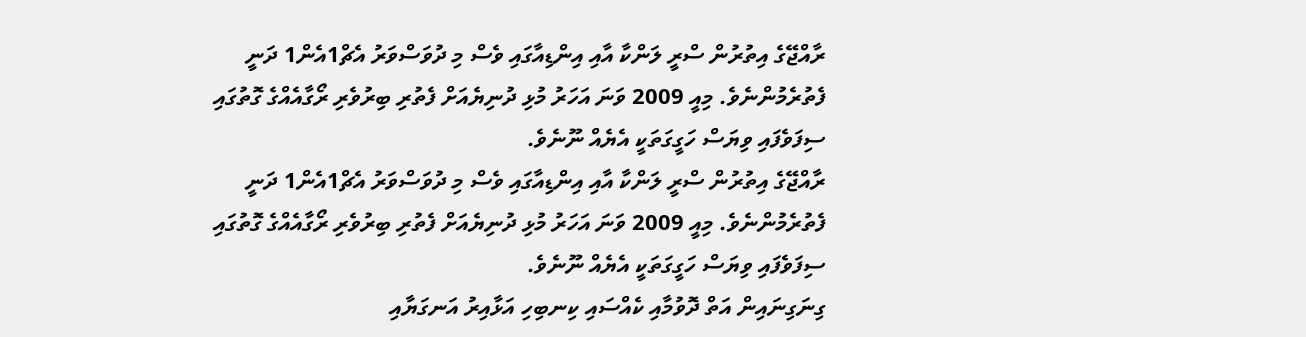ރާއްޖޭގެ އިތުރުން ސްރީ ލަންކާ އާއި އިންޑިއާގައި ވެސް މި ދުވަސްވަރު އެޗް1އެން1 ދަނީ ފެތުރެމުންނެވެ. މިއީ 2009 ވަނަ އަހަރު މުޅި ދުނިޔެއަށް ފެތުރި ބިރުވެރި ރޯގާއެއްގެ ގޮތުގައި ސިފަވެފައި ވިޔަސް ހަގީގަތަކީ އެޔެއް ނޫނެވެ.
ރާއްޖޭގެ އިތުރުން ސްރީ ލަންކާ އާއި އިންޑިއާގައި ވެސް މި ދުވަސްވަރު އެޗް1އެން1 ދަނީ ފެތުރެމުންނެވެ. މިއީ 2009 ވަނަ އަހަރު މުޅި ދުނިޔެއަށް ފެތުރި ބިރުވެރި ރޯގާއެއްގެ ގޮތުގައި ސިފަވެފައި ވިޔަސް ހަގީގަތަކީ އެޔެއް ނޫނެވެ.
ގިނަގިނައިން އަތް ދޮވުމާއި ކެއްސައި ކިނބިހި އަޅާއިރު އަނގަޔާއި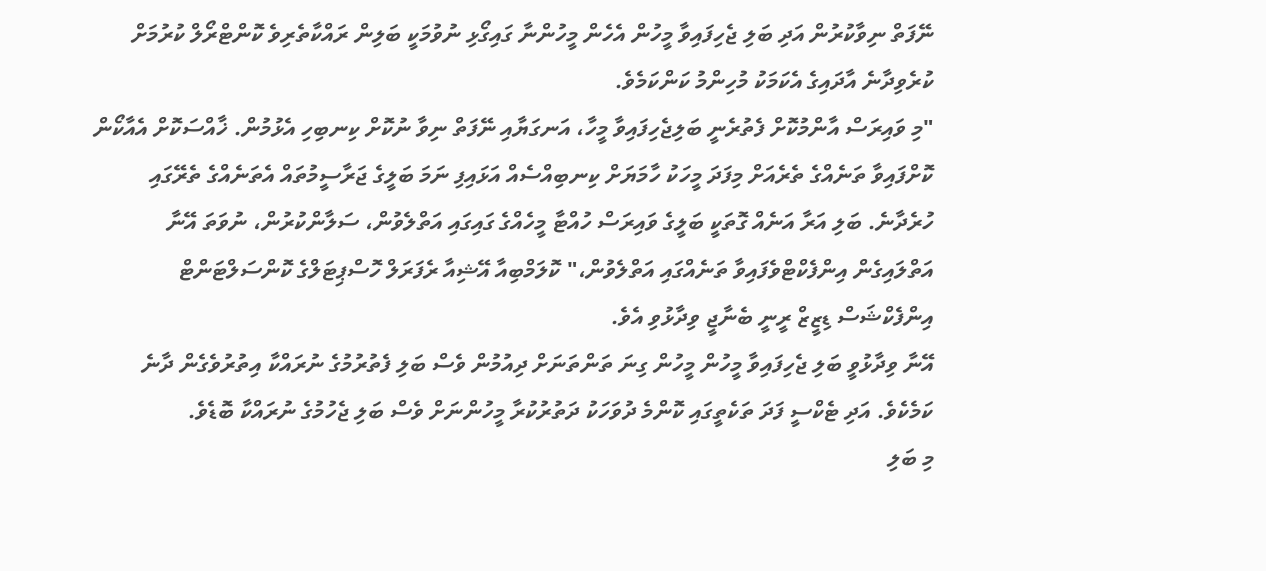ނޭފަތް ނިވާކުރުން އަދި ބަލި ޖެހިފައިވާ މީހުން އެހެން މީހުންނާ ގައިގޯޅި ނުވުމަކީ ބަލިން ރައްކާތެރިވެ ކޮންޓްރޯލް ކުރުމަށް ކުރެވިދާނެ އާދައިގެ އެކަމަކު މުހިންމު ކަންކަމެވެ.
"މި ވައިރަސް އާންމުކޮށް ފެތުރެނީ ބަލިޖެހިފައިވާ މީހާ، އަނގަޔާއި ނޭފަތް ނިވާ ނުކޮށް ކިނބިހި އެޅުމުން. ޚާއްސަކޮށް އެއާކޯން ކޮށްފައިވާ ތަނެއްގެ ތެރެއަށް މިފަދަ މީހަކު ހާމަޔަށް ކިނބިއްސެއް އަޅައިފި ނަމަ ބަލީގެ ޖަރާސީމުތައް އެތަނެއްގެ ތެރޭގައި ހުރެދާނެ. ބަލި އަރާ އަނެއް ގޮތަކީ ބަލީގެ ވައިރަސް ހުއްޓާ މީހެއްގެ ގައިގައި އަތްލެވުން، ސަލާންކުރުން، ނުވަތަ އޭނާ އަތްލައިގެން އިންފެކްޓްވެފައިވާ ތަނެއްގައި އަތްލެވުން،" ކޮލަމްބިއާ އޭޝިއާ ރެފަރަލް ހޮސްޕިޓަލްގެ ކޮންސަލްޓަންޓް އިންފެކްޝަސް ޑިޒީޒް ރީނީ ބެނާޖީ ވިދާޅުވި އެވެ.
އޭނާ ވިދާޅުވީ ބަލި ޖެހިފައިވާ މީހުން މީހުން ގިނަ ތަންތަނަށް ދިއުމުން ވެސް ބަލި ފެތުރުމުގެ ނުރައްކާ އިތުރުވެގެން ދާނެ ކަމެކެވެ. އަދި ޓެކްސީ ފަދަ ތަކެތީގައި ކޮންމެ ދުވަހަކު ދަތުރުކުރާ މީހުންނަށް ވެސް ބަލި ޖެހުމުގެ ނުރައްކާ ބޮޑެވެ.
މި ބަލި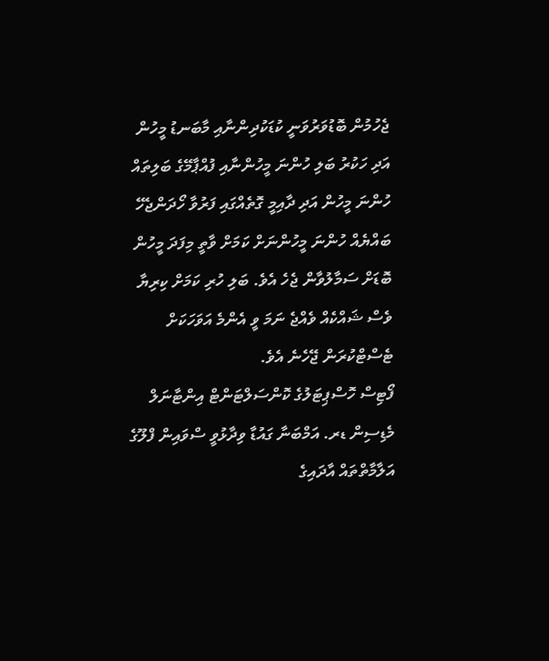ޖެހުމުން ބޮޑުވަރުވަނީ ކުޑަކުދިންނާއި މާބަނޑު މީހުން އަދި ހަކުރު ބަލި ހުންނަ މީހުންނާއި ފުއްޕާމޭގެ ބަލިތައް ހުންނަ މީހުން އަދި ދާއިމީ ގޮތެއްގައި ފަރުވާ ހޯދަންޖެހޭ ބައްޔެއް ހުންނަ މީހުންނަށް ކަމަށް ވާތީ މިފަދަ މީހުން ބޮޑަށް ސަމާލުވާން ޖެހެ އެވެ. ބަލި ހުރި ކަމަށް ކިރިޔާ ވެސް ޝައްކެއް ވެއްޖެ ނަމަ ވީ އެންމެ އަވަހަކަށް ޓެސްޓްކުރަން ޖޭހެނެ އެވެ.
ފޯޓިސް ހޮސްޕިޓަލުގެ ކޮންސަލްޓަންޓް އިންޓާނަލް މެޑިސިން ޑރ. އަމްބަނާ ގައުޑާ ވިދާޅުވީ ސްވައިން ފްލޫގެ އަލާމާތްތައް އާދައިގެ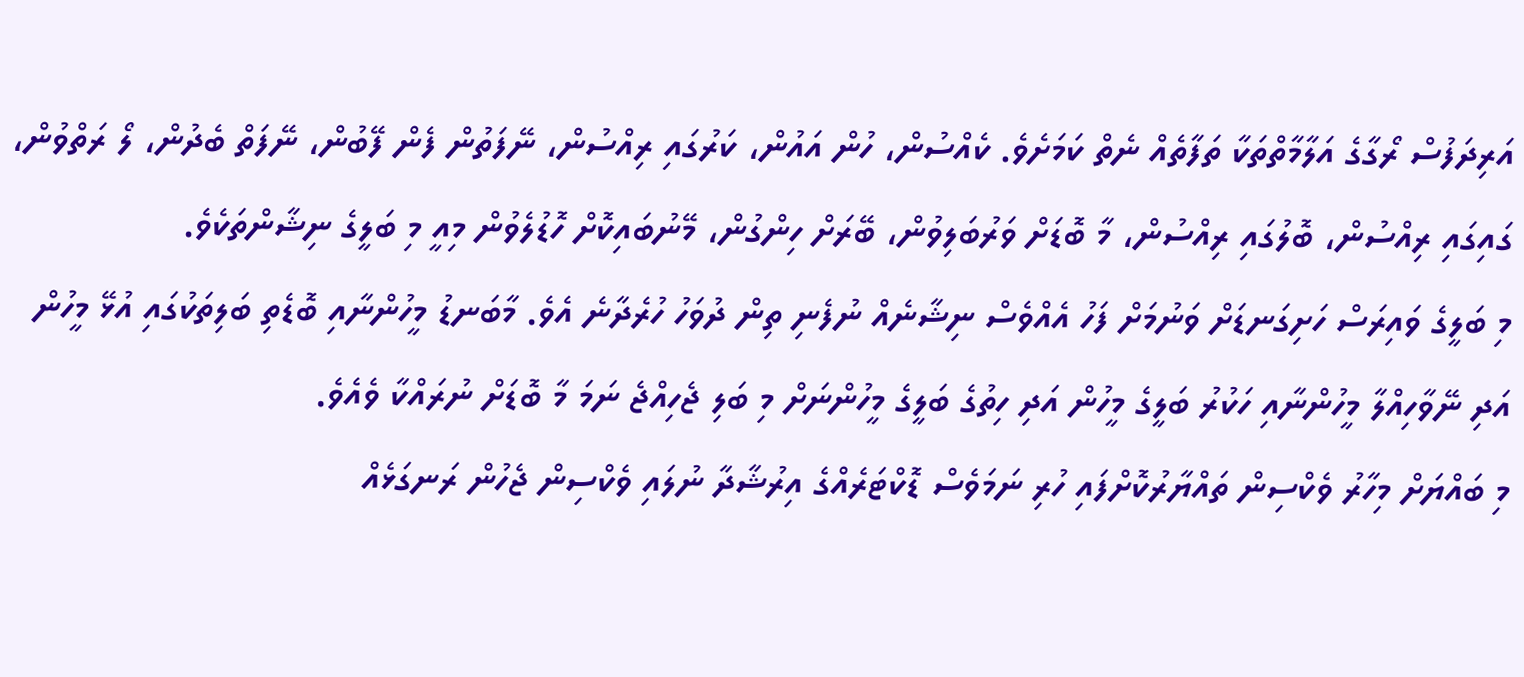އަރިދަފުސް ރޯގާގެ އަލާމާތްތަކާ ތަފާތެއް ނެތް ކަމަށެވެ. ކެއްސުން، ހުން އައުން، ކަރުގައި ރިއްސުން، ނޭފަތުން ފެން ފޭބުން، ނޭފަތް ބެދުން، ލޯ ރަތްވުން، ގައިގައި ރިއްސުން، ބޮލުގައި ރިއްސުން، މާ ބޮޑަށް ވަރުބަލިވުން، ބޭރަށް ހިންގުން، މޭނުބައިކޮށް ހޮޑުލެވުން މިއީ މި ބަލީގެ ނިޝާންތަކެވެ.
މި ބަލީގެ ވައިރަސް ހަށިގަނޑަށް ވަނުމަށް ފަހު އެއްވެސް ނިޝާނެއް ނުފެނި ތިން ދުވަހު ހުރެދާނެ އެވެ. މާބަނޑު މީހުންނާއި ބޮޑެތި ބަލިތަކުގައި އުޅޭ މީހުން އަދި ނޭވާހިއްލާ މީހުންނާއި ހަކުރު ބަލީގެ މީހުން އަދި ހިތުގެ ބަލީގެ މީހުންނަށް މި ބަލި ޖެހިއްޖެ ނަމަ މާ ބޮޑަށް ނުރައްކާ ވެއެވެ.
މި ބައްޔަށް މިހާރު ވެކްސިން ތައްޔާރުކޮށްފައި ހުރި ނަމަވެސް ޑޮކްޓަރެއްގެ އިރުޝާދާ ނުލައި ވެކްސިން ޖެހުން ރަނގަޅެއް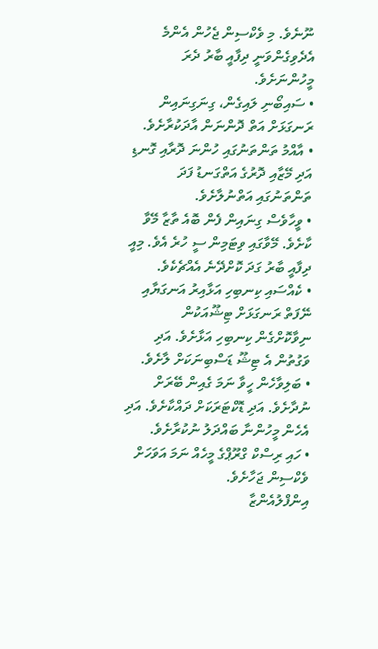ނޫނެވެ. މި ވެކްސިން ޖެހުން އެންމެ އެދެވިގެންވަނީ ދިފާއީ ބާރު ދެރަ މީހުންނަށެވެ.
• ސައިބޯނި ލައިގެން، ގިނަގިނައިން ރަނގަޅަށް އަތް ދޮންނަން އާދަކުރާށެވެ.
• އާއްމު ތަންތަނުގައި ހުންނަ ދޮރާއި ގޮނޑި އަދި މޭޒާއި ދޮރުގެ އަތްގަނޑު ފަދަ ތަންތަނުގައި އަތްނުލާށެވެ.
• ވީހާވެސް ގިނައިން ފެން ބޮއެ ތާޒާ މޭވާ ކާށެވެ. މޭވާގައި ވިޓަމިން ސީ ހުރެ އެވެ. މިއީ ދިފާއީ ބާރު ގަދަ ކޮށްދޭނެ އެއްޗެކެވެ.
• ކެއްސައި ކިނބިހި އަޅާއިރު އަނގަޔާއި ނޭފަތް ރަނގަޅަށް ޓިޝޫއަކުން ނިވާކޮށްގެން ކިނބިހި އަޅާށެވެ. އަދި ވަގުތުން އެ ޓިޝޫ ޑަސްބިނަކަށް ލާށެވެ.
• ބަލިވާހެން ހީވާ ނަމަ ގެއިން ބޭރަށް ނުދާށެވެ. އަދި ޑޮކްޓަރަކަށް ދައްކާށެވެ. އަދި އެހެން މީހުންނާ ބައްދަލު ނުކުރާށެވެ.
• ހައި ރިސްކް ގްރޫޕްގެ މީހެއް ނަމަ އަވަހަށް ވެކްސިން ޖަހާށެވެ.
އިންފްލުއެންޒާ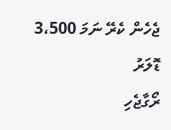ޖެހެން ކެރޭ ނަމަ 3،500 ޑޮލަރު
ރޯގާޖެހި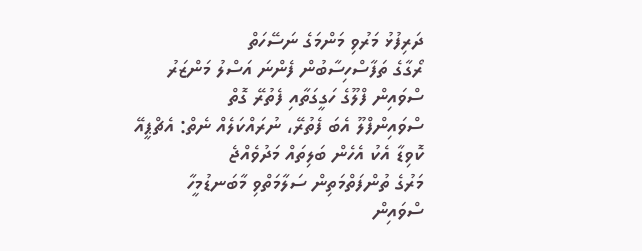ދަރިފުޅު މަރުވި މަންމަގެ ނަސޭހަތް
ރޯގާގެ ތަފާސްހިސާބުން ފެންނަ އަސްލު މަންޒަރު
ސްވައިން ފްލޫގެ ހަގީގަތާއި ފެތުރޭ ގޮތް
ސްވައިންފްލޫ އެބަ ފެތުރޭ، ނުރައްކަލެއް ނެތް: އެޗްޕީއޭ
ކޮވިޑާ އެކު އެހެން ބަލިތައް މަދުވެއްޖެ
މަރުގެ ތުންފަތްމަތިން ސަލާމަތްވި މާބަނޑުމީހާ
ސްވައިން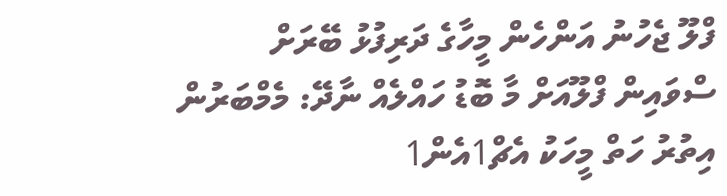ފްލޫ ޖެހުނު އަންހެން މީހާގެ ދަރިފުޅު ބޭރަށް
ސްވައިން ފްލޫއަށް މާ ބޮޑު ހައްލެއް ނާދޭ: މެމްބަރުން
އިތުރު ހަތް މީހަކު އެޗް1އެން1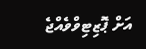އަށް ޕޮޒިޓިވްވެއްޖެ